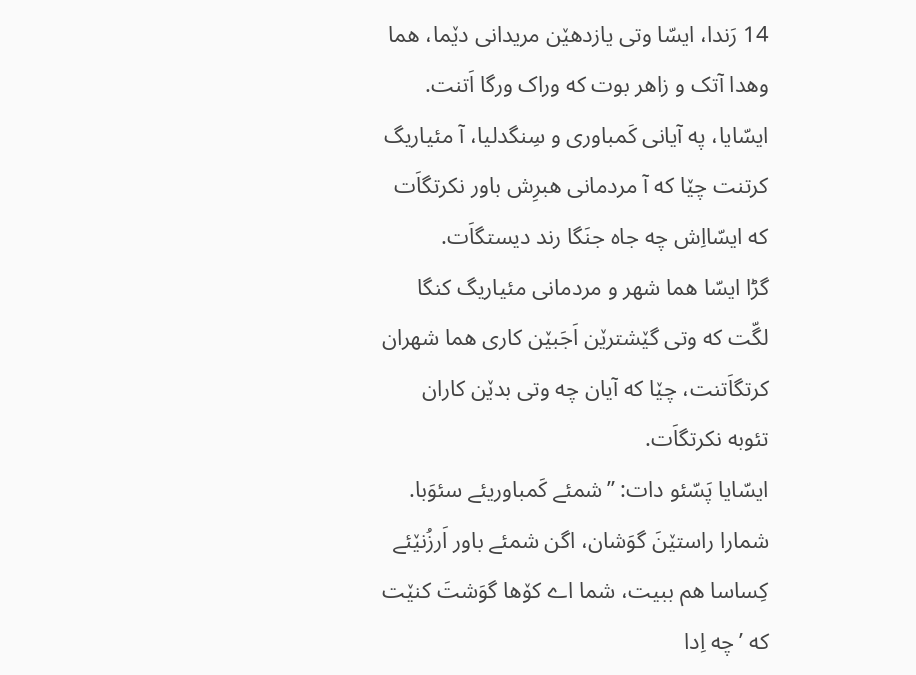14 رَندا، ایسّا وتی یازدهێن مریدانی دێما، هما وهدا آتک و زاهر بوت که وراک ورگا اَتنت. ایسّایا، په آیانی کَمباوری و سِنگدلیا، آ مئیاریگ کرتنت چێا که آ مردمانی هبرِش باور نکرتگاَت که ایسّااِش چه جاه جنَگا رند دیستگاَت.
گڑا ایسّا هما شهر و مردمانی مئیاریگ کنگا لگّت که وتی گێشترێن اَجَبێن کاری هما شهران کرتگاَتنت، چێا که آیان چه وتی بدێن کاران تئوبه نکرتگاَت.
ایسّایا پَسّئو دات: ”شمئے کَمباوریئے سئوَبا. شمارا راستێنَ گوَشان، اگن شمئے باور اَرزُنێئے کِساسا هم ببیت، شما اے کۆها گوَشتَ کنێت که ’چه اِدا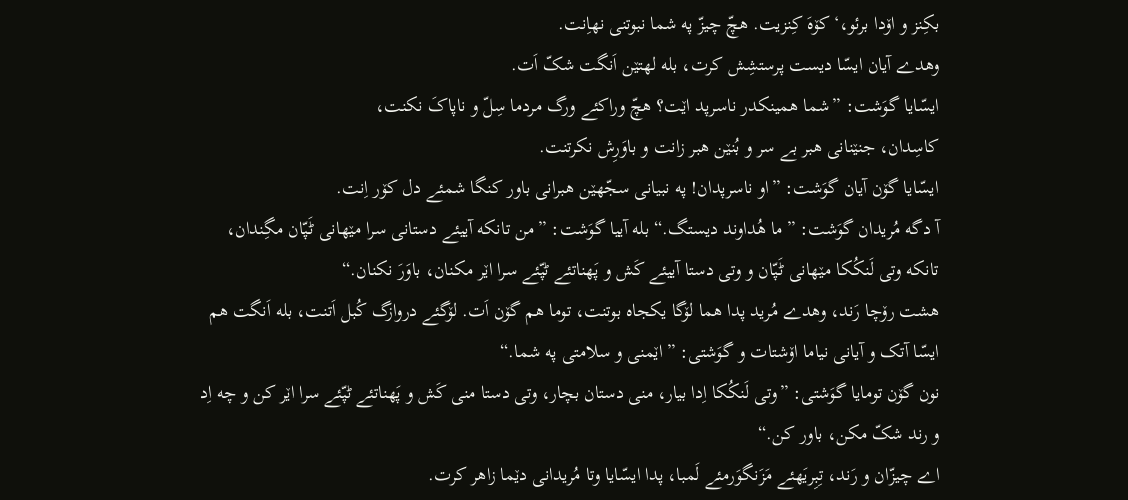بکِنز و اۆدا برئو،‘ کۆهَ کِنزیت. هچّ چیزّ په شما نبوتنی نهاِنت.
وهدے آیان ایسّا دیست پرستشِش کرت، بله لهتێن اَنگت شکّ اَت.
ایسّایا گوَشت: ”شما همینکدر ناسرپد اێت؟ هچّ وراکئے ورگ مردما سِلّ و ناپاکَ نکنت،
کاسِدان، جنێنانی هبر بے سر و بُنێن هبر زانت و باوَرِش نکرتنت.
ایسّایا گۆن آیان گوَشت: ”او ناسرپدان! په نبیانی سجّهێن هبرانی باور کنگا شمئے دل کۆر اِنت.
آ دگه مُریدان گوَشت: ”ما هُداوند دیستگ.“ بله آییا گوَشت: ”من تانکه آییئے دستانی سرا مێهانی ٹَپّان مگِندان، تانکه وتی لَنکُکا مێهانی ٹَپّان و وتی دستا آییئے کَش و پَهناتئے ٹپّئے سرا اێر مکنان، باوَرَ نکنان.“
هشت رۆچا رَند، وهدے مُرید پدا هما لۆگا یکجاه بوتنت، توما هم گۆن اَت. لۆگئے دروازگ کُبل اَتنت، بله اَنگت هم ایسّا آتک و آیانی نیاما اۆشتات و گوَشتی: ”اێمنی و سلامتی په شما.“
نون گۆن تومایا گوَشتی: ”وتی لَنکُکا اِدا بیار، منی دستان بچار، وتی دستا منی کَش و پَهناتئے ٹپّئے سرا اێر کن و چه اِد و رند شکّ مکن، باور کن.“
اے چیزّان و رَند، تِبِریَهئے مَزَنگوَرمئے لَمبا، پدا ایسّایا وتا مُریدانی دێما زاهر کرت.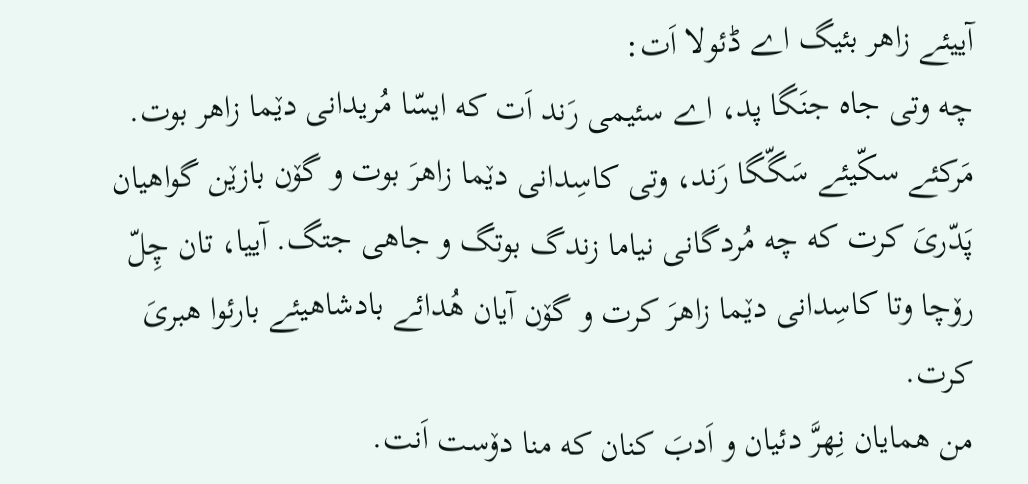آییئے زاهر بئیگ اے ڈئولا اَت:
چه وتی جاه جنَگا پد، اے سئیمی رَند اَت که ایسّا مُریدانی دێما زاهر بوت.
مَرکئے سکّیئے سَگّگا رَند، وتی کاسِدانی دێما زاهرَ بوت و گۆن بازێن گواهیان پَدّریَ کرت که چه مُردگانی نیاما زندگ بوتگ و جاهی جتگ. آییا، تان چِلّ رۆچا وتا کاسِدانی دێما زاهرَ کرت و گۆن آیان هُدائے بادشاهیئے بارئوا هبریَ کرت.
من همایان نِهرَّ دئیان و اَدبَ کنان که منا دۆست اَنت.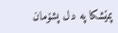پمێشکا په دل پشۆمان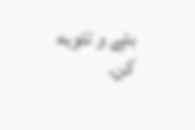بئے و تئوبه کن.